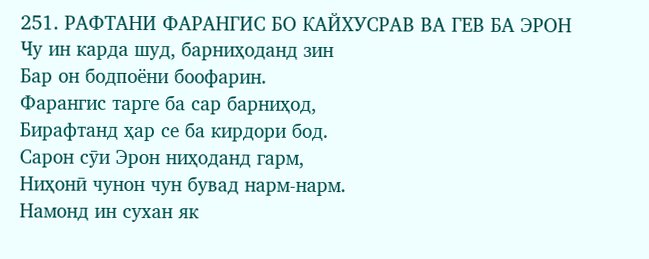251. РАФТАНИ ФАРАНГИС БО КАЙХУСРАВ ВА ГЕВ БА ЭРОН
Чу ин карда шуд, барниҳоданд зин
Бар он бодпоёни боофарин.
Фарангис тарге ба сар барниҳод,
Бирафтанд ҳар се ба кирдори бод.
Сарон сӯи Эрон ниҳоданд гарм,
Ниҳонӣ чунон чун бувад нарм-нарм.
Намонд ин сухан як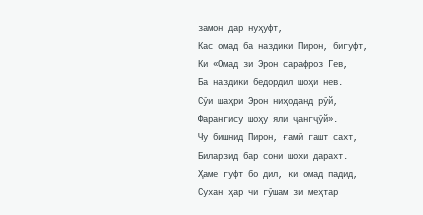замон дар нуҳуфт,
Кас омад ба наздики Пирон, бигуфт,
Ки «Омад зи Эрон сарафроз Гев,
Ба наздики бедордил шоҳи нев.
Сӯи шаҳри Эрон ниҳоданд рӯй,
Фарангису шоҳу яли ҷангҷӯй».
Чу бишнид Пирон, ғамӣ гашт сахт,
Биларзид бар сони шохи дарахт.
Ҳаме гуфт бо дил, ки омад падид,
Сухан ҳар чи гӯшам зи меҳтар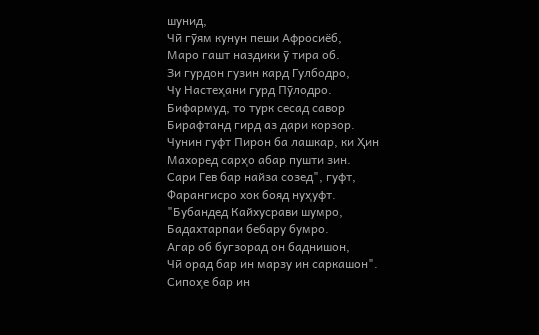шунид,
Чӣ гӯям кунун пеши Афросиёб,
Маро гашт наздики ӯ тира об.
Зи гурдон гузин кард Гулбодро,
Чу Настеҳани гурд Пӯлодро.
Бифармуд, то турк сесад савор
Бирафтанд гирд аз дари корзор.
Чунин гуфт Пирон ба лашкар, ки Ҳин
Махоред сарҳо абар пушти зин.
Сари Гев бар найза созед", гуфт,
Фарангисро хок бояд нуҳуфт.
"Бубандед Кайхусрави шумро,
Бадахтарпаи бебару бумро.
Агар об бугзорад он баднишон,
Чӣ орад бар ин марзу ин саркашон".
Сипоҳе бар ин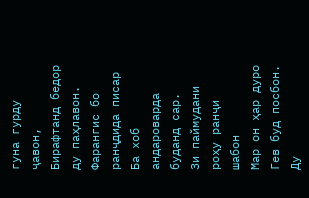гуна гурду ҷавон,
Бирафтанд бедор ду паҳлавон.
Фарангис бо ранҷдида писар
Ба хоб андароварда буданд сар.
Зи паймудани роҳу ранҷи шабон
Мар он ҳар дуро Гев буд посбон.
Ду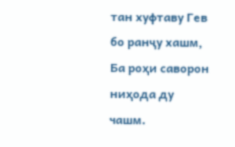тан хуфтаву Гев бо ранҷу хашм,
Ба роҳи саворон ниҳода ду чашм.